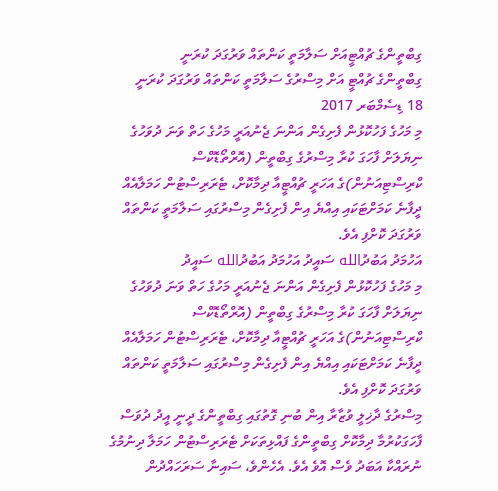ގިބްތީންގެ ޗުއްޓީއަށް ސަލާމަތީ ކަންތައް ވަރުގަދަ ކުރަނީ
ގިބްތީންގެ ޗުއްޓީ އަށް މިސްރުގެ ސަލާމަތީ ކަންތައް ވަރުގަދަ ކުރަނީ
18 ޑިސެމްބަރ 2017
މި މަހުގެ ފަހުކޮޅުން ފެށިގެން އަންނަ ޖެނުއަރީ މަހުގެ ހަތް ވަނަ ދުވަހުގެ ނިޔަލަށް ފާހަގަ ކުރާ މިސްރުގެ ގިބްތީން (އޮރްތޯޑޮކްސް ކްރިސްޓިއަނުން)ގެ އަހަރީ ޗުއްޓީއާ ދިމާކޮށް، ޓެރަރިސްޓުން ހަމަލާއެއް ދީފާނެ ކަމަށްޓަކައި އިއްޔެ އިން ފެށިގެން މިސްރުގައި ސަލާމަތީ ކަންތައް ވަރުގަދަ ކޮށްފި އެވެ.
އަހުމަދު އަބުދުالله ސައީދު އަހުމަދު އަބުދުالله ސައީދު
މި މަހުގެ ފަހުކޮޅުން ފެށިގެން އަންނަ ޖެނުއަރީ މަހުގެ ހަތް ވަނަ ދުވަހުގެ ނިޔަލަށް ފާހަގަ ކުރާ މިސްރުގެ ގިބްތީން (އޮރްތޯޑޮކްސް ކްރިސްޓިއަނުން)ގެ އަހަރީ ޗުއްޓީއާ ދިމާކޮށް، ޓެރަރިސްޓުން ހަމަލާއެއް ދީފާނެ ކަމަށްޓަކައި އިއްޔެ އިން ފެށިގެން މިސްރުގައި ސަލާމަތީ ކަންތައް ވަރުގަދަ ކޮށްފި އެވެ.
މިސްރުގެ ދާޚިލީ ވުޒާރާ އިން ބުނި ގޮތުގައި ގިބްތީންގެ ދީނީ އީދު ދުވަސް ފާހަގަކުރުމާ ދިމާކޮށް ގިބްތީންގެ ފައްޅިތަކަށް ޓެރަރިސްޓުން ހަމަލާ ދިނުމުގެ ނުރައްކާ އަބަދު ވެސް އޮވެ އެވެ. އެހެންވެ، ސައިނާ ސަރަހައްދުން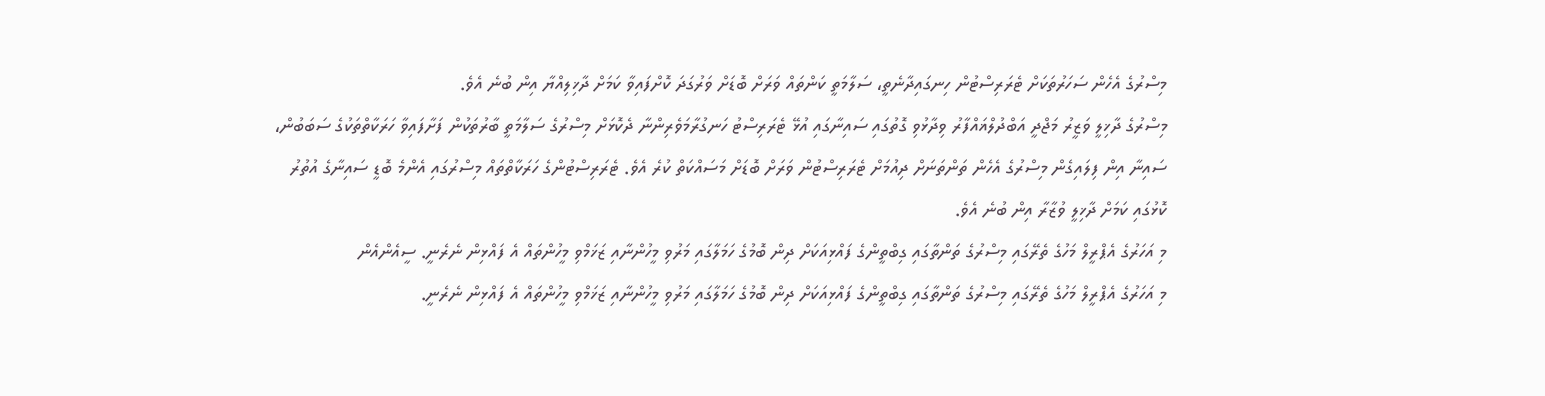މިސްރުގެ އެހެން ސަހަރުތަކަށް ޓެރަރިސްޓުން ހިނގައިދާނެތީ، ސަލާމަތީ ކަންތައް ވަރަށް ބޮޑަށް ވަރުގަދަ ކޮށްފައިވާ ކަމަށް ދާޚިލިއްޔާ އިން ބުނެ އެވެ.
މިސްރުގެ ދާޚިލީ ވަޒީރު މަޖްދީ އަބްދުލްޣައްފާރު ވިދާޅުވި ގޮތުގައި ސައިނާގައި އުޅޭ ޓެރަރިސްޓު ހަނގުރާމަވެރިންނާ ދެކޮޅަށް މިސްރުގެ ސަލާމަތީ ބާރުތަކުން ފަށާފައިވާ ހަރަކާތްތަކުގެ ސަބަބުން، ސައިނާ އިން ފިލައިގެން މިސްރުގެ އެހެން ތަންތަނަށް ދިއުމަށް ޓެރަރިސްޓުން ވަރަށް ބޮޑަށް މަސައްކަތް ކުރެ އެވެ. ޓެރަރިސްޓުންގެ ހަރަކާތްތައް މިސްރުގައި އެންމެ ބޮޑީ ސައިނާގެ އުތުރު ކޮޅުގައި ކަމަށް ދާޚިލީ ވުޒާރާ އިން ބުނެ އެވެ.
މި އަހަރުގެ އެޕްރީލް މަހުގެ ތެރޭގައި މިސްރުގެ ތަންތާގައި ގިބްތީންގެ ފައްޅިއަކަށް ދިން ބޮމުގެ ހަމަލާގައި މަރުވި މީހުންނާއި ޒަޚަމްވި މީހުންތައް އެ ފައްޅިން ނެރެނީ. ސީއެންއެން
މި އަހަރުގެ އެޕްރީލް މަހުގެ ތެރޭގައި މިސްރުގެ ތަންތާގައި ގިބްތީންގެ ފައްޅިއަކަށް ދިން ބޮމުގެ ހަމަލާގައި މަރުވި މީހުންނާއި ޒަޚަމްވި މީހުންތައް އެ ފައްޅިން ނެރެނީ.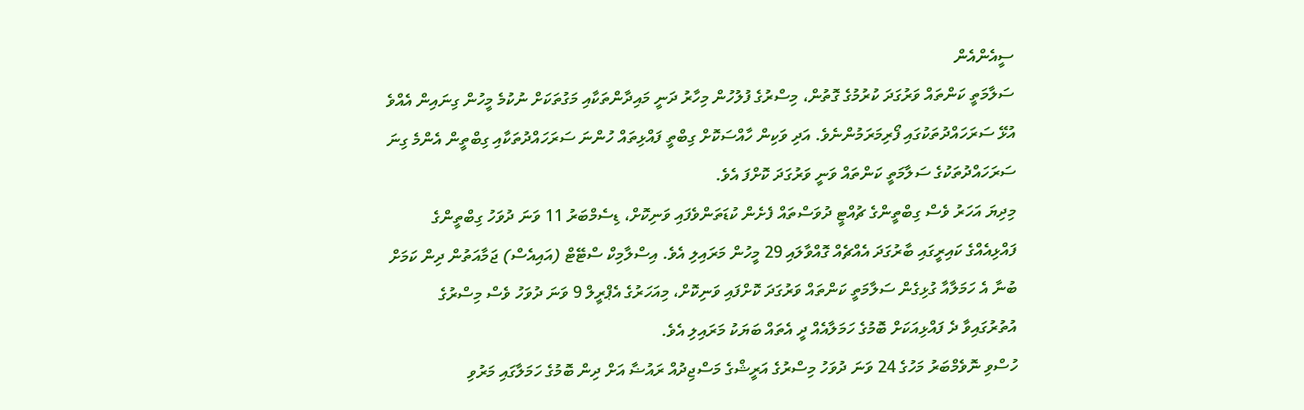ސީއެންއެން
ސަލާމަތީ ކަންތައް ވަރުގަދަ ކުރުމުގެ ގޮތުން، މިސްރުގެ ފުލުހުން މިހާރު ދަނީ މައިދާންތަކާއި މަގުތަކަށް ނުކުމެ މީހުން ގިނައިން އެއްވެ އުޅޭ ސަރަހައްދުތަކުގައި ފޯރިމަރަމުންނެވެ. އަދި ވަކިން ހާއްސަކޮށް ގިބްތީ ފައްޅިތައް ހުންނަ ސަރަހައްދުތަކާއި ގިބްތީން އެންމެ ގިނަ ސަރަހައްދުތަކުގެ ސަލާމަތީ ކަންތައް ވަނީ ވަރުގަދަ ކޮށްފަ އެވެ.
މިދިޔަ އަހަރު ވެސް ގިބްތީންގެ ޗުއްޓީ ދުވަސްތައް ފެށެން ކުޑަތަންވެފައި ވަނިކޮށް، ޑިސެމްބަރު 11 ވަނަ ދުވަހު ގިބްތީންގެ ފައްޅިއެއްގެ ކައިރީގައި ބާރުގަދަ އެއްޗެއް ގޮއްވާލައި 29 މީހުން މަރައިލި އެވެ. އިސްލާމިކް ސްޓޭޓް (އައިއެސް) ޖަމާއަތުން ދިން ކަމަށް ބުނާ އެ ހަމަލާއާ ގުޅިގެން ސަލާމަތީ ކަންތައް ވަރުގަދަ ކޮށްފައި ވަނިކޮށް، މިއަހަރުގެ އެޕްރީލް 9 ވަނަ ދުވަހު ވެސް މިސްރުގެ އުތުރުގައިވާ ދެ ފައްޅިއަކަށް ބޮމުގެ ހަމަލާއެއް ދީ އެތައް ބަޔަކު މަރައިލި އެވެ.
ހުސްވި ނޮވެމްބަރު މަހުގެ 24 ވަނަ ދުވަހު މިސްރުގެ އަރީޝްގެ މަސްޖިދުއް ރައުޟާ އަށް ދިން ބޮމުގެ ހަމަލާގައި މަރުވި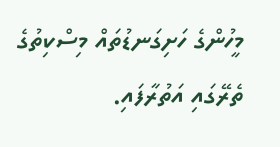މީހުންގެ ހަށިގަނޑުތައް މިސްކިތުގެ ތެރޭގައި އަތުރާފައި.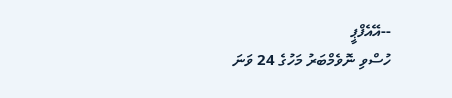--އޭއެފްޕީ
ހުސްވި ނޮވެމްބަރު މަހުގެ 24 ވަނަ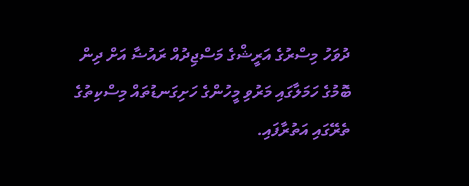ދުވަހު މިސްރުގެ އަރީޝްގެ މަސްޖިދުއް ރައުޟާ އަށް ދިން ބޮމުގެ ހަމަލާގައި މަރުވި މީހުންގެ ހަށިގަނޑުތައް މިސްކިތުގެ ތެރޭގައި އަތުރާފައި.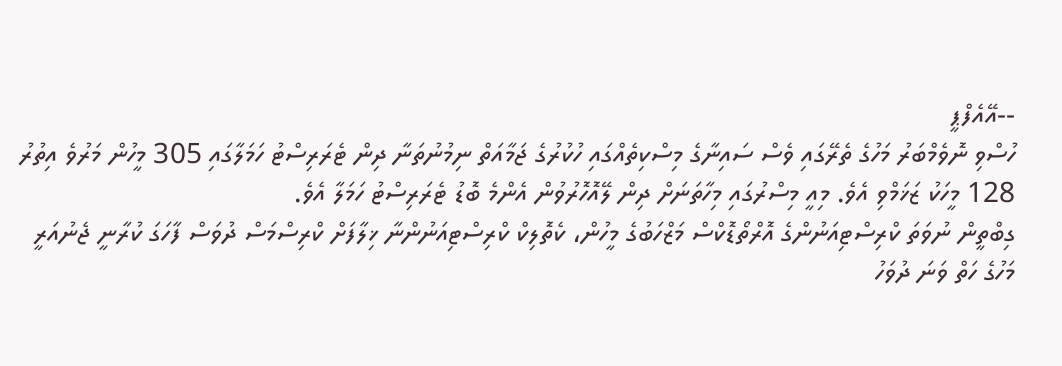--އޭއެފްޕީ
ހުސްވި ނޮވެމްބަރު މަހުގެ ތެރޭގައި ވެސް ސައިނާގެ މިސްކިތެއްގައި ހުކުރުގެ ޖަމާއަތް ނިމުނުތަނާ ދިން ޓެރަރިސްޓު ހަމަލާގައި 305 މީހުން މަރުވެ އިތުރު 128 މީހަކު ޒަޚަމްވި އެވެ. މިއީ މިސްރުގައި މިހާތަނަށް ދިން ލޭއޮހޮރުވުން އެންމެ ބޮޑު ޓެރަރިސްޓު ހަމަލާ އެވެ.
ގިބްތީން ނުވަތަ ކްރިސްޓިއަނުންގެ އޮރްތޯޑޮކްސް މަޒްހަބުގެ މީހުން، ކެތޮލިކް ކްރިސްޓިއަނުންނާ ޚިލާފަށް ކްރިސްމަސް ދުވަސް ފާހަގަ ކުރާނީ ޖެނުއަރީ މަހުގެ ހަތް ވަނަ ދުވަހު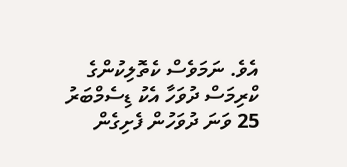އެވެ. ނަމަވެސް ކެތޮލިކުންގެ ކްރިމަސް ދުވަހާ އެކު ޑިސެމްބަރު 25 ވަނަ ދުވަހުން ފެށިގެން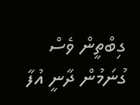ގިބްތީން ވެސް ގުނަމުން ދާނީ އުފާ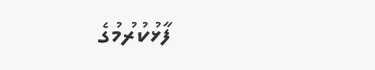ފާޅުކުރުމުގެ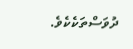ދުވަސްތަކެކެވެ.